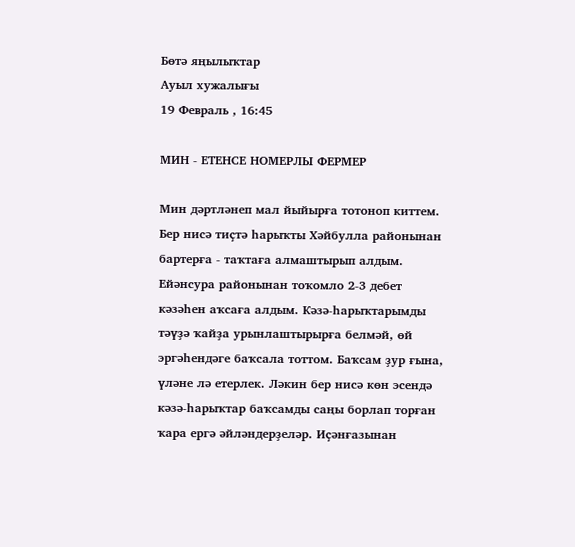Бөтә яңылыҡтар
Ауыл хужалығы
19 Февраль , 16:45

МИН - ЕТЕНСЕ НОМЕРЛЫ ФЕРМЕР

Мин дәртләнеп мал йыйырға тотоноп киттем. Бер нисә тиҫтә һарыҡты Хәйбулла районынан  бартерға - таҡтаға алмаштырып алдым. Ейәнсура районынан тоҡомло 2-3 дебет кәзәһен аҡсаға алдым. Кәзә-һарыҡтарымды тәүҙә ҡайҙа урынлаштырырға белмәй, өй эргәһендәге баҡсала тоттом. Баҡсам ҙур ғына, үләне лә етерлек. Ләкин бер нисә көн эсендә кәзә-һарыҡтар баҡсамды саңы борлап торған ҡара ергә әйләндерҙеләр. Иҫәнғазынан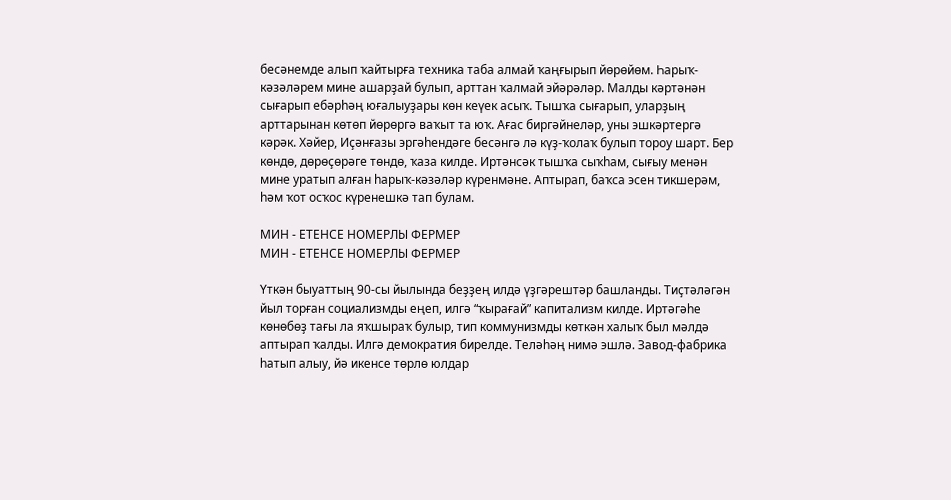бесәнемде алып ҡайтырға техника таба алмай ҡаңғырып йөрөйөм. Һарыҡ-кәзәләрем мине ашарҙай булып, арттан ҡалмай эйәрәләр. Малды кәртәнән сығарып ебәрһәң юғалыуҙары көн кеүек асыҡ. Тышҡа сығарып, уларҙың арттарынан көтөп йөрөргә ваҡыт та юҡ. Ағас биргәйнеләр, уны эшкәртергә кәрәк. Хәйер, Иҫәнғазы эргәһендәге бесәнгә лә күҙ-ҡолаҡ булып тороу шарт. Бер көндө, дөрөҫөрәге төндө, ҡаза килде. Иртәнсәк тышҡа сыҡһам, сығыу менән мине уратып алған һарыҡ-кәзәләр күренмәне. Аптырап, баҡса эсен тикшерәм, һәм ҡот осҡос күренешкә тап булам.

МИН - ЕТЕНСЕ НОМЕРЛЫ ФЕРМЕР
МИН - ЕТЕНСЕ НОМЕРЛЫ ФЕРМЕР

Үткән быуаттың 90-сы йылында беҙҙең илдә үҙгәрештәр башланды. Тиҫтәләгән йыл торған социализмды еңеп, илгә “ҡырағай” капитализм килде. Иртәгәһе көнөбөҙ тағы ла яҡшыраҡ булыр, тип коммунизмды көткән халыҡ был мәлдә аптырап ҡалды. Илгә демократия бирелде. Теләһәң нимә эшлә. Завод-фабрика һатып алыу, йә икенсе төрлө юлдар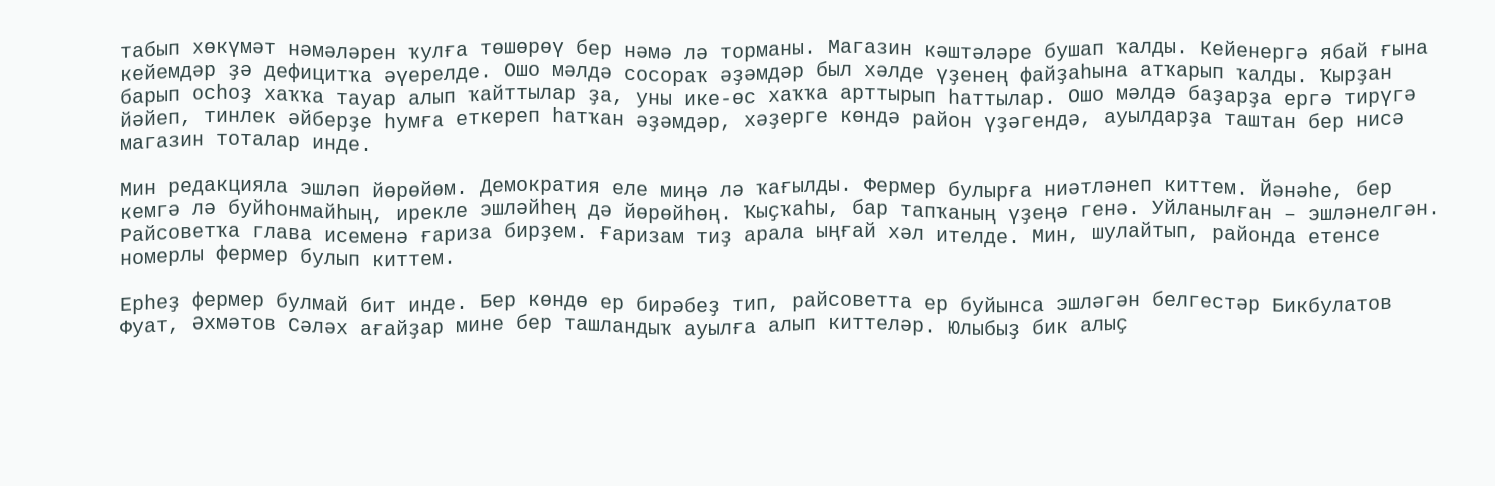табып хөкүмәт нәмәләрен ҡулға төшөрөү бер нәмә лә торманы. Магазин кәштәләре бушап ҡалды. Кейенергә ябай ғына кейемдәр ҙә дефицитҡа әүерелде. Ошо мәлдә сосораҡ әҙәмдәр был хәлде үҙенең файҙаһына атҡарып ҡалды. Ҡырҙан барып осһоҙ хаҡҡа тауар алып ҡайттылар ҙа, уны ике-өс хаҡҡа арттырып һаттылар. Ошо мәлдә баҙарҙа ергә тирүгә йәйеп, тинлек әйберҙе һумға еткереп һатҡан әҙәмдәр, хәҙерге көндә район үҙәгендә, ауылдарҙа таштан бер нисә магазин тоталар инде.

Мин редакцияла эшләп йөрөйөм. Демократия еле миңә лә ҡағылды. Фермер булырға ниәтләнеп киттем. Йәнәһе, бер кемгә лә буйһонмайһың, ирекле эшләйһең дә йөрөйһөң. Ҡыҫҡаһы, бар тапҡаның үҙеңә генә. Уйланылған – эшләнелгән. Райсоветҡа глава исеменә ғариза бирҙем. Ғаризам тиҙ арала ыңғай хәл ителде. Мин, шулайтып, районда етенсе номерлы фермер булып киттем.

Ерһеҙ фермер булмай бит инде. Бер көндө ер бирәбеҙ тип, райсоветта ер буйынса эшләгән белгестәр Бикбулатов Фуат, Әхмәтов Сәләх ағайҙар мине бер ташландыҡ ауылға алып киттеләр. Юлыбыҙ бик алыҫ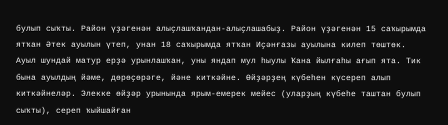булып сыҡты. Район үҙәгенән алыҫлашҡандан-алыҫлашабыҙ. Район үҙәгенән 15 саҡырымда ятҡан Әтек ауылын үтеп, унан 18 саҡырымда ятҡан Иҫәнғазы ауылына килеп төштөк. Ауыл шундай матур ерҙә урынлашҡан, уны яндап мул һыулы Ҡана йылғаһы ағып ята. Тик бына ауылдың йәме, дөрөҫөрәге, йәне киткәйне. Өйҙәрҙең күбеһен күсереп алып киткәйнеләр. Элекке өйҙәр урынында ярым-емерек мейес (уларҙың күбеһе таштан булып сыҡты), сереп ҡыйшайған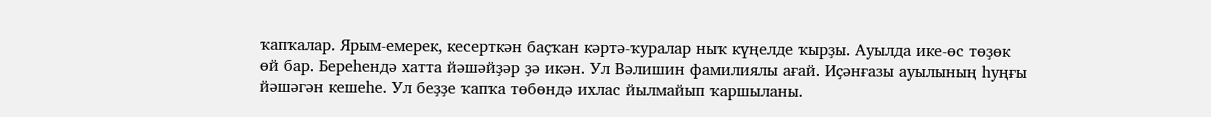ҡапҡалар. Ярым-емерек, кесерткән баҫҡан кәртә-ҡуралар ныҡ күңелде ҡырҙы. Ауылда ике-өс төҙөк өй бар. Береһендә хатта йәшәйҙәр ҙә икән. Ул Вәлишин фамилиялы ағай. Иҫәнғазы ауылының һуңғы йәшәгән кешеһе. Ул беҙҙе ҡапҡа төбөндә ихлас йылмайып ҡаршыланы.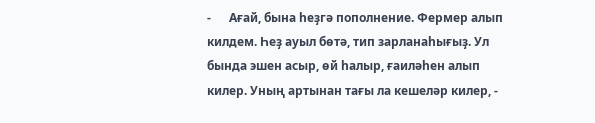-      Ағай, бына һеҙгә пополнение. Фермер алып килдем. Һеҙ ауыл бөтә, тип зарланаһығыҙ. Ул бында эшен асыр, өй һалыр, ғаиләһен алып килер. Уның артынан тағы ла кешеләр килер, -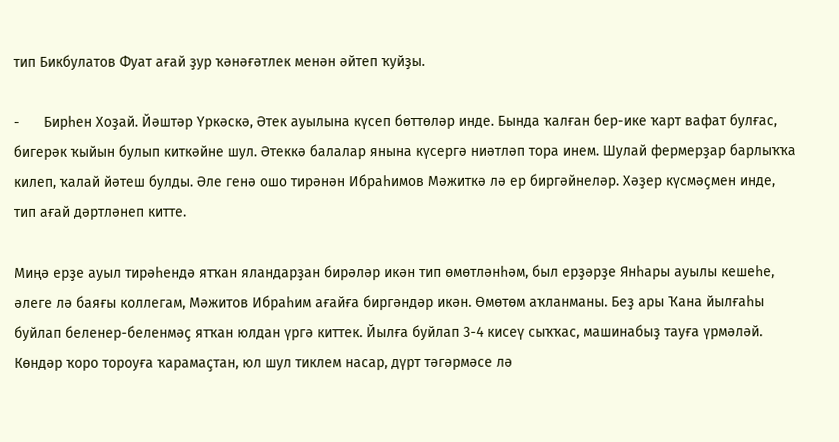тип Бикбулатов Фуат ағай ҙур ҡәнәғәтлек менән әйтеп ҡуйҙы.

-      Бирһен Хоҙай. Йәштәр Үркәскә, Әтек ауылына күсеп бөттөләр инде. Бында ҡалған бер-ике ҡарт вафат булғас, бигерәк ҡыйын булып киткәйне шул. Әтеккә балалар янына күсергә ниәтләп тора инем. Шулай фермерҙар барлыҡҡа килеп, ҡалай йәтеш булды. Әле генә ошо тирәнән Ибраһимов Мәжиткә лә ер биргәйнеләр. Хәҙер күсмәҫмен инде, тип ағай дәртләнеп китте.

Миңә ерҙе ауыл тирәһендә ятҡан яландарҙан бирәләр икән тип өмөтләнһәм, был ерҙәрҙе Янһары ауылы кешеһе, әлеге лә баяғы коллегам, Мәжитов Ибраһим ағайға биргәндәр икән. Өмөтөм аҡланманы. Беҙ ары Ҡана йылғаһы буйлап беленер-беленмәҫ ятҡан юлдан үргә киттек. Йылға буйлап 3-4 кисеү сыҡҡас, машинабыҙ тауға үрмәләй. Көндәр ҡоро тороуға ҡарамаҫтан, юл шул тиклем насар, дүрт тәгәрмәсе лә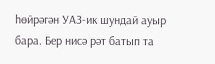һөйрәгән УАЗ-ик шундай ауыр бара. Бер нисә рәт батып та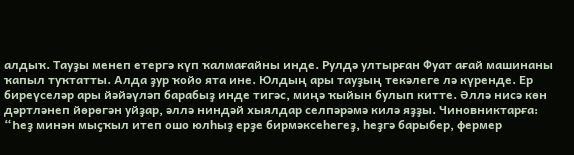алдыҡ. Тауҙы менеп етергә күп ҡалмағайны инде. Рулдә ултырған Фуат ағай машинаны ҡапыл туҡтатты. Алда ҙур ҡойо ята ине. Юлдың ары тауҙың текәлеге лә күренде. Ер биреүселәр ары йәйәүләп барабыҙ инде тигәс, миңә ҡыйын булып китте. Әллә нисә көн дәртләнеп йөрөгән уйҙар, әллә ниндәй хыялдар селпәрәмә килә яҙҙы. Чиновниктарға: “Һеҙ минән мыҫҡыл итеп ошо юлһыҙ ерҙе бирмәксеһегеҙ, һеҙгә барыбер, фермер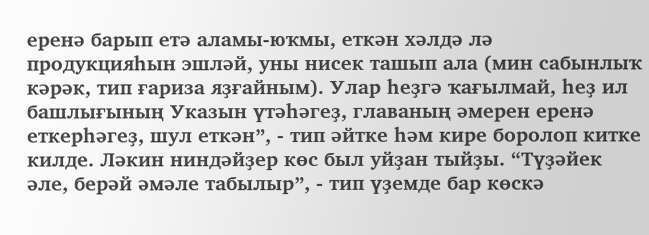еренә барып етә аламы-юҡмы, еткән хәлдә лә продукцияһын эшләй, уны нисек ташып ала (мин сабынлыҡ кәрәк, тип ғариза яҙғайным). Улар һеҙгә ҡағылмай, һеҙ ил башлығының Указын үтәһәгеҙ, главаның әмерен еренә еткерһәгеҙ, шул еткән”, - тип әйтке һәм кире боролоп китке килде. Ләкин ниндәйҙер көс был уйҙан тыйҙы. “Түҙәйек әле, берәй әмәле табылыр”, - тип үҙемде бар көскә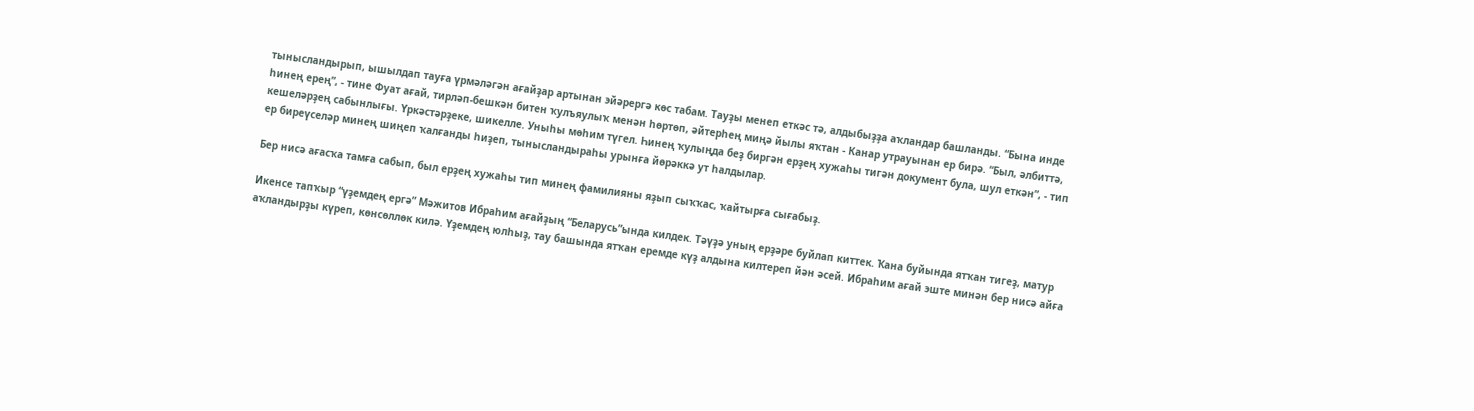тынысландырып, ышылдап тауға үрмәләгән ағайҙар артынан эйәрергә көс табам. Тауҙы менеп еткәс тә, алдыбыҙҙа аҡландар башланды. “Бына инде һинең ерең”, - тине Фуат ағай, тирләп-бешкән битен ҡулъяулыҡ менән һөртөп, әйтерһең миңә йылы яҡтан - Канар утрауынан ер бирә. “Был, әлбиттә, кешеләрҙең сабынлығы. Үркәстәрҙеке, шикелле. Уныһы мөһим түгел. Һинең ҡулыңда беҙ биргән ерҙең хужаһы тигән документ була, шул еткән”, - тип ер биреүселәр минең шиңеп ҡалғанды һиҙеп, тынысландыраһы урынға йөрәккә ут һалдылар.

Бер нисә ағасҡа тамға сабып, был ерҙең хужаһы тип минең фамилияны яҙып сыҡҡас, ҡайтырға сығабыҙ.

Икенсе тапҡыр “үҙемдең ергә” Мәжитов Ибраһим ағайҙың “Беларусь”ында килдек. Тәүҙә уның ерҙәре буйлап киттек. Ҡана буйында ятҡан тигеҙ, матур аҡландырҙы күреп, көнсөллөк килә. Үҙемдең юлһыҙ, тау башында ятҡан еремде күҙ алдына килтереп йән әсей. Ибраһим ағай эште минән бер нисә айға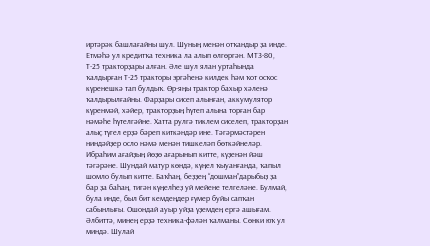иртәрәк башлағайны шул. Шуның менән отҡандыр ҙа инде. Етмәһә ул кредитҡа техника ла алып өлгөргән. МТЗ-80, Т-25 тракторҙары алған. Әле шул ялан уртаһында ҡалдырған Т-25 тракторы эргәһенә килдек һәм ҡот осҡос күренешкә тап булдыҡ. Өр-яңы трактор бахыр хәленә ҡалдырылғайны. Фарҙары сисеп алынған, аккумулятор күренмәй, хәйер, тракторҙың һүтеп алына торған бар нәмәһе һүтелгәйне. Хатта рулгә тиклем сиселеп, тракторҙан алыҫ түгел ерҙә бәреп киткәндәр ине. Тәгәрмәстәрен ниндәйҙер осло нәмә менән тишкеләп бөткәйнеләр.  Ибраһим ағайҙың йөҙө ағарынып китте, күҙенән йәш тәгәрәне. Шундай матур көндә, күңел ҡыуанғанда, ҡапыл шомло булып китте. Баҡһаң, беҙҙең “дошман”дарыбыҙ ҙа бар ҙа баһаң, тигән күңелһеҙ уй мейене телгеләне. Булмай, була инде, был бит кемдеңдер ғүмер буйы сапҡан сабынлығы. Ошондай ауыр уйҙа үҙемдең ергә ашығам. Әлбиттә, минең ерҙә техника-фәлән ҡалманы. Сөнки юҡ ул миндә. Шулай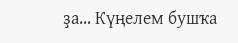ҙа… Күңелем бушҡа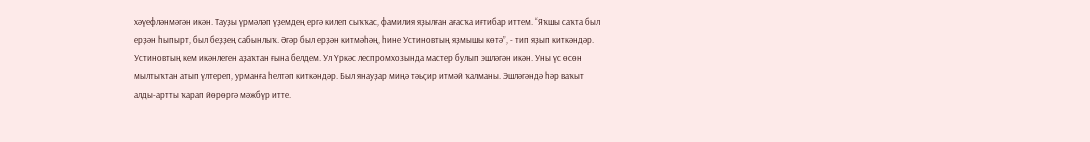хәүефләнмәгән икән. Тауҙы үрмәләп үҙемдең ергә килеп сыҡҡас, фамилия яҙылған ағасҡа иғтибар иттем. “Яҡшы саҡта был ерҙән һыпырт, был беҙҙең сабынлыҡ. Әгәр был ерҙән китмәһәң, һине Устиновтың яҙмышы көтә”, - тип яҙып киткәндәр. Устиновтың кем икәнлеген аҙаҡтан ғына белдем. Ул Үркәс леспромхозында мастер булып эшләгән икән. Уны үс өсөн мылтыҡтан атып үлтереп, урманға һелтәп киткәндәр. Был янауҙар миңә тәьҫир итмәй ҡалманы. Эшләгәндә һәр ваҡыт алды-артты ҡарап йөрөргә мәжбүр итте.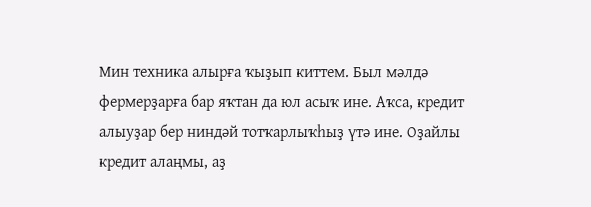Мин техника алырға ҡыҙып киттем. Был мәлдә фермерҙарға бар яҡтан да юл асыҡ ине. Аҡса, кредит алыуҙар бер ниндәй тотҡарлыҡһыҙ үтә ине. Оҙайлы кредит алаңмы, аҙ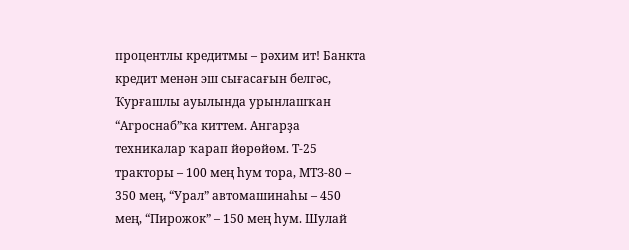процентлы кредитмы – рәхим ит! Банкта кредит менән эш сығасағын белгәс, Ҡурғашлы ауылында урынлашҡан “Агроснаб”ҡа киттем. Ангарҙа техникалар ҡарап йөрөйөм. Т-25 тракторы – 100 мең һум тора, МТЗ-80 – 350 мең, “Урал” автомашинаһы – 450 мең, “Пирожок” – 150 мең һум. Шулай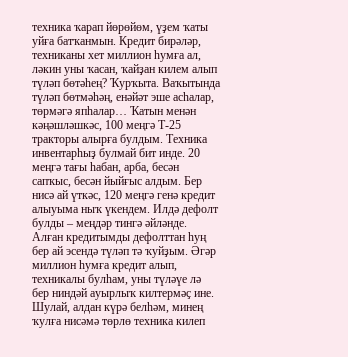техника ҡарап йөрөйөм, үҙем ҡаты уйға батҡанмын. Кредит бирәләр, техниканы хет миллион һумға ал, ләкин уны ҡасан, ҡайҙан килем алып түләп бөтәһең? Ҡурҡыта. Ваҡытында түләп бөтмәһәң, енәйәт эше асһалар, төрмәгә япһалар… Ҡатын менән кәңәшләшкәс, 100 меңгә Т-25 тракторы алырға булдым. Техника инвентарһыҙ булмай бит инде. 20 меңгә тағы һабан, арба, бесән сапҡыс, бесән йыйғыс алдым. Бер нисә ай үткәс, 120 меңгә генә кредит алыуыма ныҡ үкендем. Илдә дефолт булды – меңдәр тингә әйләнде. Алған кредитымды дефолттан һуң бер ай эсендә түләп тә ҡуйҙым. Әгәр миллион һумға кредит алып, техникалы булһам, уны түләүе лә бер ниндәй ауырлыҡ килтермәҫ ине. Шулай, алдан күрә белһәм, минең ҡулға нисәмә төрлө техника килеп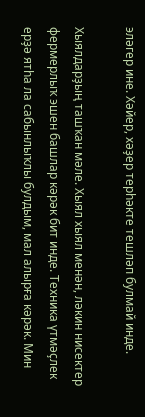эләгер ине. Хәйер, хәҙер терһәкте тешләп булмай инде.

Хыялдарҙың ташҡан мәле. Хыял хыял менән, ләкин нисектер фермерлыҡ эшен башлар кәрәк бит инде. Техника үтмәҫлек ерҙә ятһа ла сабынлыҡлы булдым, мал алырға кәрәк. Мин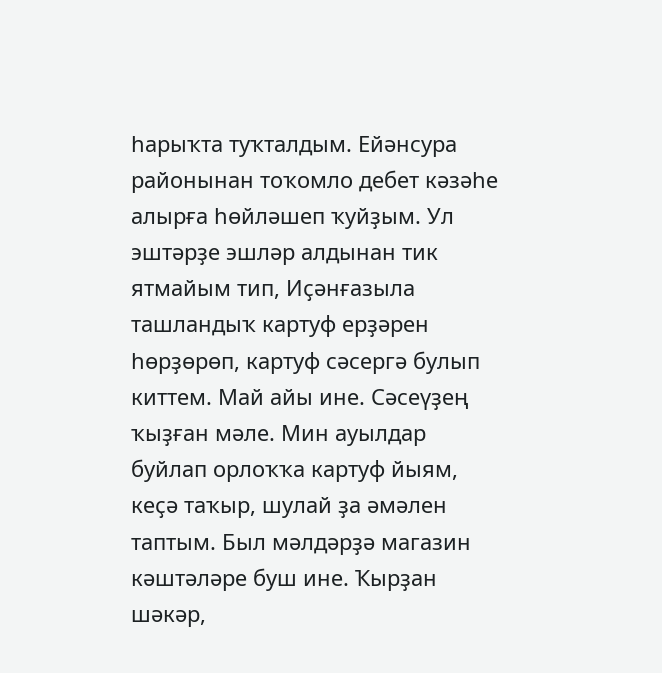һарыҡта туҡталдым. Ейәнсура районынан тоҡомло дебет кәзәһе алырға һөйләшеп ҡуйҙым. Ул эштәрҙе эшләр алдынан тик ятмайым тип, Иҫәнғазыла ташландыҡ картуф ерҙәрен һөрҙөрөп, картуф сәсергә булып киттем. Май айы ине. Сәсеүҙең ҡыҙған мәле. Мин ауылдар буйлап орлоҡҡа картуф йыям, кеҫә таҡыр, шулай ҙа әмәлен таптым. Был мәлдәрҙә магазин кәштәләре буш ине. Ҡырҙан шәкәр,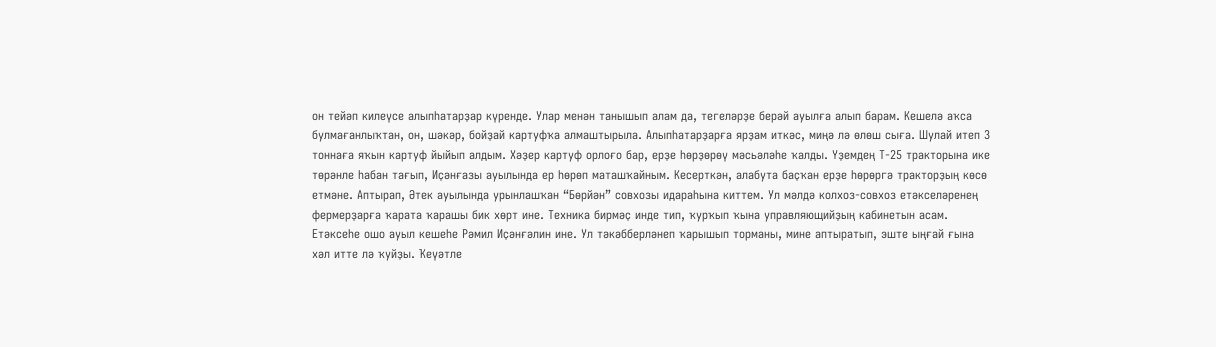он тейәп килеүсе алыпһатарҙар күренде. Улар менән танышып алам да, тегеләрҙе берәй ауылға алып барам. Кешелә аҡса булмағанлыҡтан, он, шәкәр, бойҙай картуфҡа алмаштырыла. Алыпһатарҙарға ярҙам иткәс, миңә лә өлөш сыға. Шулай итеп 3 тоннаға яҡын картуф йыйып алдым. Хәҙер картуф орлоғо бар, ерҙе һөрҙөрөү мәсьәләһе ҡалды. Үҙемдең Т-25 тракторына ике төрәнле һабан тағып, Иҫәнғазы ауылында ер һөрөп маташҡайным. Кесерткән, алабута баҫҡан ерҙе һөрөргә тракторҙың көсө етмәне. Аптырап, Әтек ауылында урынлашҡан “Бөрйән” совхозы идараһына киттем. Ул мәлдә колхоз-совхоз етәкселәренең фермерҙарға ҡарата ҡарашы бик хөрт ине. Техника бирмәҫ инде тип, ҡурҡып ҡына управляющийҙың кабинетын асам. Етәксеһе ошо ауыл кешеһе Рәмил Иҫәнғәлин ине. Ул тәкәбберләнеп ҡарышып торманы, мине аптыратып, эште ыңғай ғына хәл итте лә ҡуйҙы. Ҡеүәтле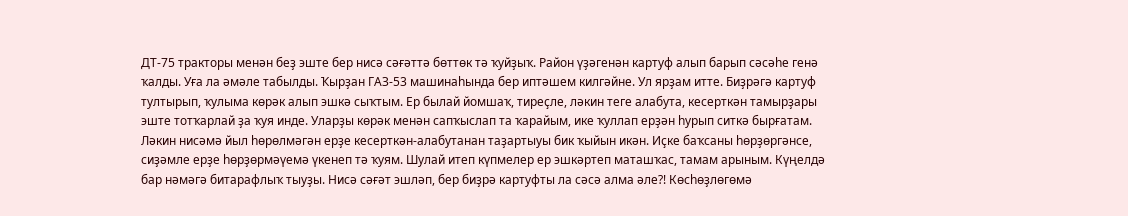ДТ-75 тракторы менән беҙ эште бер нисә сәғәттә бөттөк тә ҡуйҙыҡ. Район үҙәгенән картуф алып барып сәсәһе генә ҡалды. Уға ла әмәле табылды. Ҡырҙан ГАЗ-53 машинаһында бер иптәшем килгәйне. Ул ярҙам итте. Биҙрәгә картуф тултырып, ҡулыма көрәк алып эшкә сыҡтым. Ер былай йомшаҡ, тиреҫле, ләкин теге алабута, кесерткән тамырҙары эште тотҡарлай ҙа ҡуя инде. Уларҙы көрәк менән сапҡыслап та ҡарайым, ике ҡуллап ерҙән һурып ситкә бырғатам. Ләкин нисәмә йыл һөрөлмәгән ерҙе кесерткән-алабутанан таҙартыуы бик ҡыйын икән. Иҫке баҡсаны һөрҙөргәнсе, сиҙәмле ерҙе һөрҙөрмәүемә үкенеп тә ҡуям. Шулай итеп күпмелер ер эшкәртеп маташҡас, тамам арыным. Күңелдә бар нәмәгә битарафлыҡ тыуҙы. Нисә сәғәт эшләп, бер биҙрә картуфты ла сәсә алма әле?! Көсһөҙлөгөмә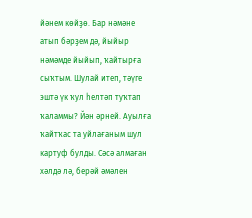йәнем көйҙө. Бар нәмәне атып бәрҙем дә, йыйыр нәмәмде йыйып, ҡайтырға сыҡтым. Шулай итеп, тәүге эштә үк ҡул һелтәп туҡтап ҡаламмы? Йән әрней. Ауылға ҡайтҡас та уйлағаным шул картуф булды. Сәсә алмаған хәлдә лә, берәй әмәлен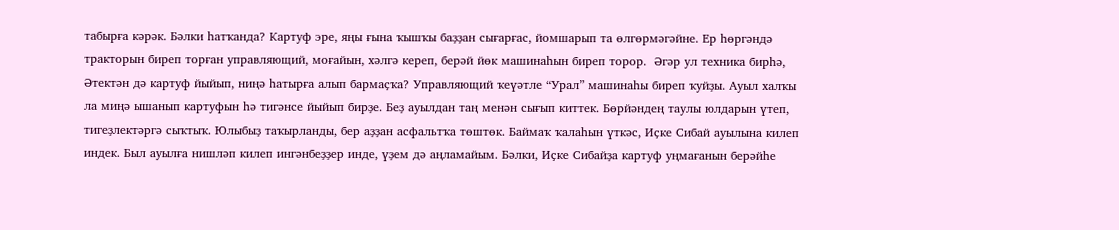табырға кәрәк. Бәлки һатҡанда? Картуф эре, яңы ғына ҡышҡы баҙҙан сығарғас, йомшарып та өлгөрмәгәйне. Ер һөргәндә тракторын биреп торған управляющий, моғайын, хәлгә кереп, берәй йөк машинаһын биреп торор.  Әгәр ул техника бирһә, Әтектән дә картуф йыйып, ниңә һатырға алып бармаҫҡа? Управляющий ҡеүәтле “Урал” машинаһы биреп ҡуйҙы. Ауыл халҡы ла миңә ышанып картуфын һә тигәнсе йыйып бирҙе. Беҙ ауылдан таң менән сығып киттек. Бөрйәндең таулы юлдарын үтеп, тигеҙлектәргә сыҡтыҡ. Юлыбыҙ таҡырланды, бер аҙҙан асфальтҡа төштөк. Баймаҡ ҡалаһын үткәс, Иҫке Сибай ауылына килеп индек. Был ауылға нишләп килеп ингәнбеҙҙер инде, үҙем дә аңламайым. Бәлки, Иҫке Сибайҙа картуф уңмағанын берәйһе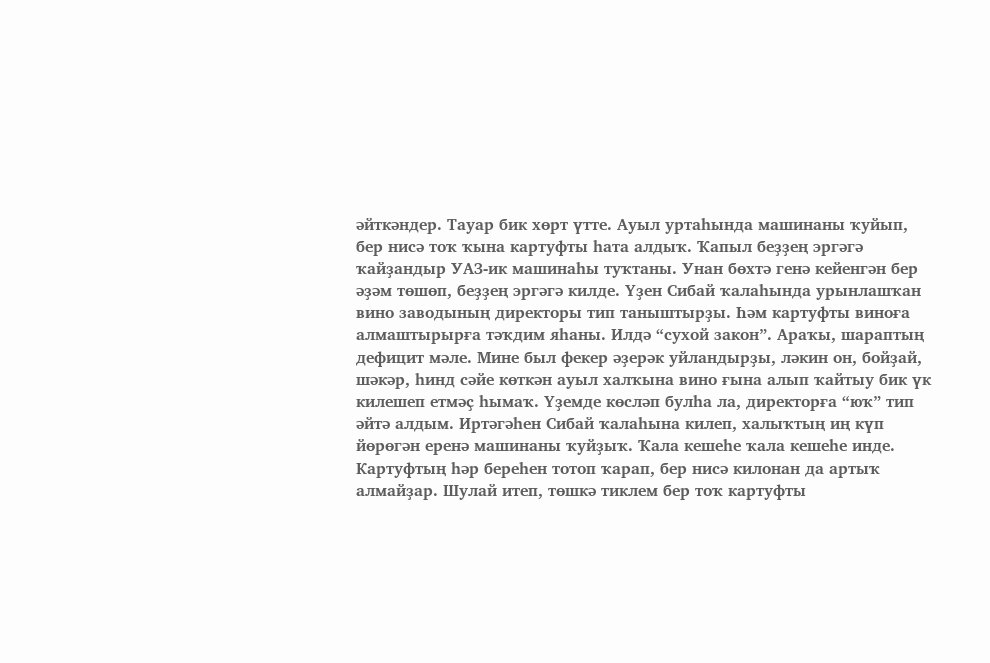әйткәндер. Тауар бик хөрт үтте. Ауыл уртаһында машинаны ҡуйып, бер нисә тоҡ ҡына картуфты һата алдыҡ. Ҡапыл беҙҙең эргәгә ҡайҙандыр УАЗ-ик машинаһы туҡтаны. Унан бөхтә генә кейенгән бер әҙәм төшөп, беҙҙең эргәгә килде. Үҙен Сибай ҡалаһында урынлашҡан вино заводының директоры тип таныштырҙы. Һәм картуфты виноға алмаштырырға тәҡдим яһаны. Илдә “сухой закон”. Араҡы, шараптың дефицит мәле. Мине был фекер әҙерәк уйландырҙы, ләкин он, бойҙай, шәкәр, һинд сәйе көткән ауыл халҡына вино ғына алып ҡайтыу бик үк килешеп етмәҫ һымаҡ. Үҙемде көсләп булһа ла, директорға “юҡ” тип әйтә алдым. Иртәгәһен Сибай ҡалаһына килеп, халыҡтың иң күп йөрөгән еренә машинаны ҡуйҙыҡ. Ҡала кешеһе ҡала кешеһе инде. Картуфтың һәр береһен тотоп ҡарап, бер нисә килонан да артыҡ алмайҙар. Шулай итеп, төшкә тиклем бер тоҡ картуфты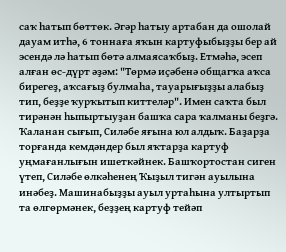саҡ һатып бөттөк. Әгәр һатыу артабан да ошолай дауам итһә, 6 тоннаға яҡын картуфыбыҙҙы бер ай эсендә лә һатып бөтә алмаясаҡбыҙ. Етмәһә, эсеп алған өс-дүрт әҙәм: "Төрмә иҫәбенә общагҡа аҡса бирегеҙ, аҡсағыҙ булмаһа, тауарығыҙҙы алабыҙ тип, беҙҙе ҡурҡытып киттеләр". Имен саҡта был тирәнән һыпыртыуҙан башҡа сара ҡалманы беҙгә. Ҡаланан сығып, Силәбе яғына юл алдыҡ. Баҙарҙа торғанда кемдәндер был яҡтарҙа картуф уңмағанлығын ишеткәйнек. Башҡортостан сиген үтеп, Силәбе өлкәһенең Ҡыҙыл тигән ауылына инәбеҙ. Машинабыҙҙы ауыл уртаһына ултыртып та өлгөрмәнек, беҙҙең картуф тейәп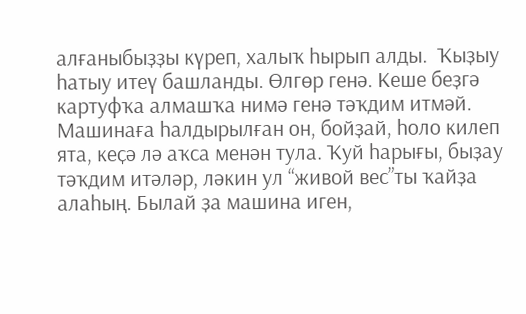алғаныбыҙҙы күреп, халыҡ һырып алды.  Ҡыҙыу һатыу итеү башланды. Өлгөр генә. Кеше беҙгә картуфҡа алмашҡа нимә генә тәҡдим итмәй. Машинаға һалдырылған он, бойҙай, һоло килеп ята, кеҫә лә аҡса менән тула. Ҡуй һарығы, быҙау тәҡдим итәләр, ләкин ул “живой вес”ты ҡайҙа алаһың. Былай ҙа машина иген,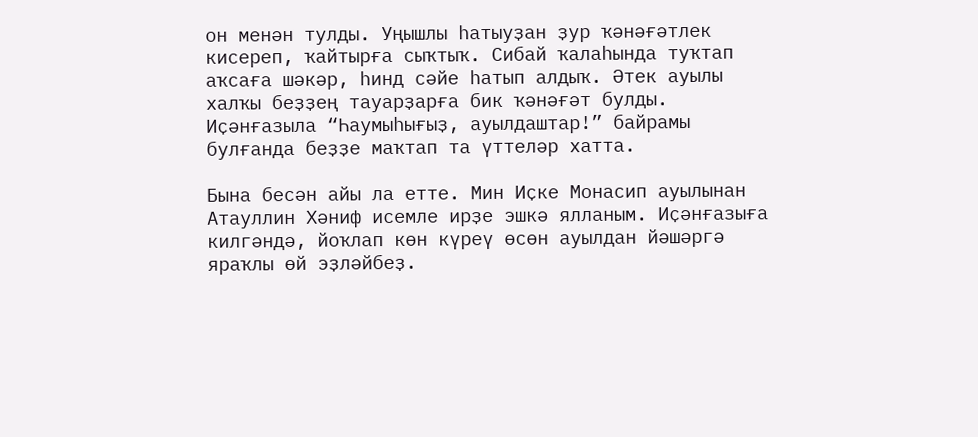он менән тулды. Уңышлы һатыуҙан ҙур ҡәнәғәтлек кисереп, ҡайтырға сыҡтыҡ. Сибай ҡалаһында туҡтап аҡсаға шәкәр, һинд сәйе һатып алдыҡ. Әтек ауылы халҡы беҙҙең тауарҙарға бик ҡәнәғәт булды. Иҫәнғазыла “Һаумыһығыҙ, ауылдаштар!” байрамы булғанда беҙҙе маҡтап та үттеләр хатта.

Бына бесән айы ла етте. Мин Иҫке Монасип ауылынан Атауллин Хәниф исемле ирҙе эшкә ялланым. Иҫәнғазыға килгәндә, йоҡлап көн күреү өсөн ауылдан йәшәргә яраҡлы өй эҙләйбеҙ.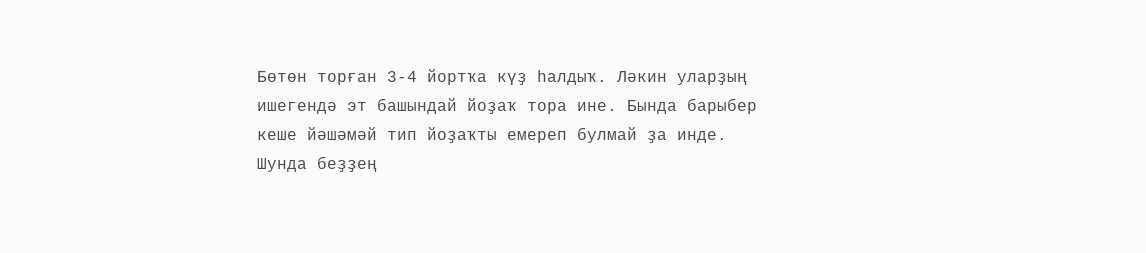Бөтөн торған 3-4 йортҡа күҙ һалдыҡ. Ләкин уларҙың ишегендә эт башындай йоҙаҡ тора ине. Бында барыбер кеше йәшәмәй тип йоҙаҡты емереп булмай ҙа инде. Шунда беҙҙең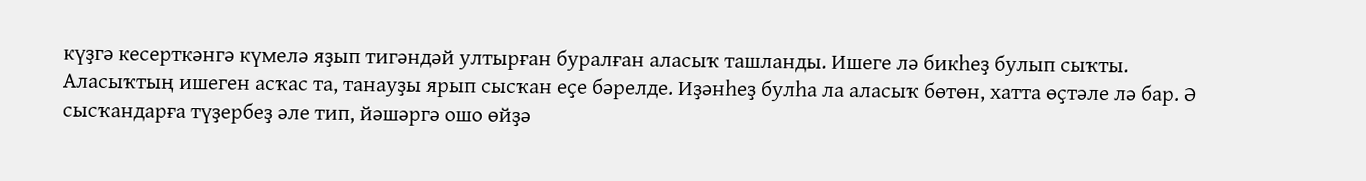күҙгә кесерткәнгә күмелә яҙып тигәндәй ултырған буралған аласыҡ ташланды. Ишеге лә бикһеҙ булып сыҡты. Аласыҡтың ишеген асҡас та, танауҙы ярып сысҡан еҫе бәрелде. Иҙәнһеҙ булһа ла аласыҡ бөтөн, хатта өҫтәле лә бар. Ә сысҡандарға түҙербеҙ әле тип, йәшәргә ошо өйҙә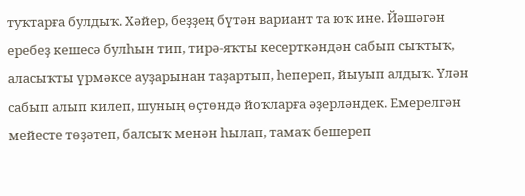туҡтарға булдыҡ. Хәйер, беҙҙең бүтән вариант та юҡ ине. Йәшәгән еребеҙ кешесә булһын тип, тирә-яҡты кесерткәндән сабып сыҡтыҡ, аласыҡты үрмәксе ауҙарынан таҙартып, һепереп, йыуып алдыҡ. Үлән сабып алып килеп, шуның өҫтөндә йоҡларға әҙерләндек. Емерелгән мейесте төҙәтеп, балсыҡ менән һылап, тамаҡ бешереп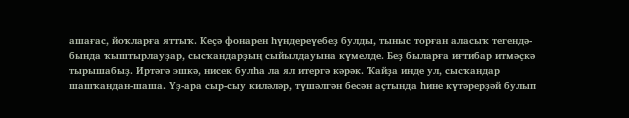ашағас, йоҡларға яттыҡ. Кеҫә фонарен һүндереүебеҙ булды, тыныс торған аласыҡ тегендә-бында ҡыштырлауҙар, сысҡандарҙың сыйылдауына күмелде. Беҙ быларға иғтибар итмәҫкә тырышабыҙ. Иртәгә эшкә, нисек булһа ла ял итергә кәрәк. Ҡайҙа инде ул, сысҡандар шашҡандан-шаша. Үҙ-ара сыр-сыу киләләр, түшәлгән бесән аҫтында һине күтәрерҙәй булып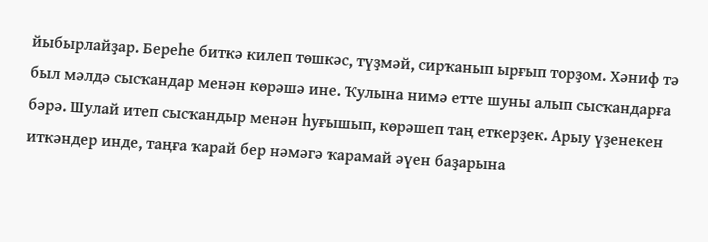йыбырлайҙар. Береһе биткә килеп төшкәс, түҙмәй, сирҡанып ырғып торҙом. Хәниф тә был мәлдә сысҡандар менән көрәшә ине. Ҡулына нимә етте шуны алып сысҡандарға бәрә. Шулай итеп сысҡандыр менән һуғышып, көрәшеп таң еткерҙек. Арыу үҙенекен иткәндер инде, таңға ҡарай бер нәмәгә ҡарамай әүен баҙарына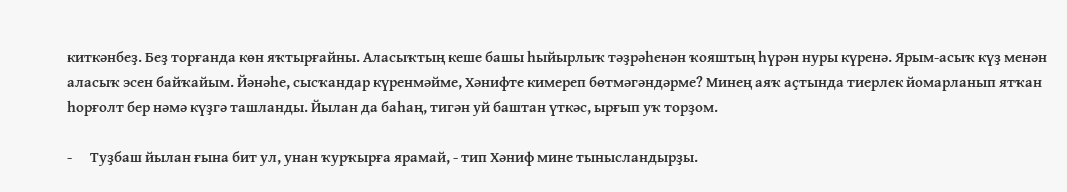киткәнбеҙ. Беҙ торғанда көн яҡтырғайны. Аласыҡтың кеше башы һыйырлыҡ тәҙрәһенән ҡояштың һүрән нуры күренә. Ярым-асыҡ күҙ менән аласыҡ эсен байҡайым. Йәнәһе, сысҡандар күренмәйме, Хәнифте кимереп бөтмәгәндәрме? Минең аяҡ аҫтында тиерлек йомарланып ятҡан һорғолт бер нәмә күҙгә ташланды. Йылан да баһаң, тигән уй баштан үткәс, ырғып уҡ торҙом.

-      Туҙбаш йылан ғына бит ул, унан ҡурҡырға ярамай, - тип Хәниф мине тынысландырҙы.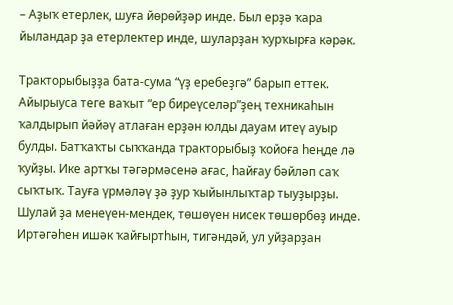– Аҙыҡ етерлек, шуға йөрөйҙәр инде. Был ерҙә ҡара йыландар ҙа етерлектер инде, шуларҙан ҡурҡырға кәрәк.

Тракторыбыҙҙа бата-сума “үҙ еребеҙгә” барып еттек. Айырыуса теге ваҡыт “ер биреүселәр”ҙең техникаһын ҡалдырып йәйәү атлаған ерҙән юлды дауам итеү ауыр булды. Батҡаҡты сыҡҡанда тракторыбыҙ ҡойоға һеңде лә ҡуйҙы. Ике артҡы тәгәрмәсенә ағас, һайғау бәйләп саҡ сыҡтыҡ. Тауға үрмәләү ҙә ҙур ҡыйынлыҡтар тыуҙырҙы. Шулай ҙа менеүен-мендек, төшөүен нисек төшөрбөҙ инде. Иртәгәһен ишәк ҡайғыртһын, тигәндәй, ул уйҙарҙан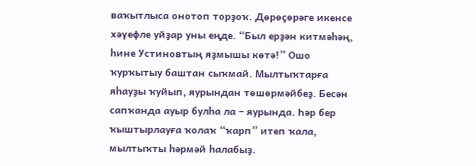ваҡытлыса онотоп торҙоҡ. Дөрөҫөрәге икенсе хәүефле уйҙар уны еңде. “Был ерҙән китмәһәң, һине Устиновтың яҙмышы көтә!” Ошо ҡурҡытыу баштан сыҡмай. Мылтыҡтарға яһауҙы ҡуйып, яурындан төшөрмәйбеҙ. Бесән сапҡанда ауыр булһа ла – яурында. Һәр бер ҡыштырлауға ҡолаҡ “ҡарп” итеп ҡала, мылтыҡты һәрмәй һалабыҙ.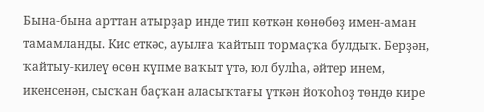Бына-бына арттан атырҙар инде тип көткән көнөбөҙ имен-аман тамамланды. Кис еткәс, ауылға ҡайтып тормаҫҡа булдыҡ. Берҙән, ҡайтыу-килеү өсөн күпме ваҡыт үтә, юл булһа, әйтер инем, икенсенән, сысҡан баҫҡан аласыҡтағы үткән йоҡоһоҙ төндө кире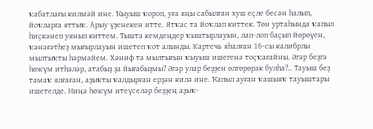ҡабатлағы килмәй ине. Ҡыуыш ҡороп, уға яңы сабылған хуш еҫле бесән һалып, йоҡларға яттыҡ. Арыу үҙенекен итте. Ятҡас та йоҡлап киттек. Төн уртаһында ҡапыл һиҫкәнеп уянып киттем. Тышта кемдеңдер ҡыштырлауын, лап-лоп баҫып йөрөүен, ҡәнәғәтһеҙ мығырлауын ишетеп ҡот алынды. Картечь яһалған 16-сы калибрлы мылтыҡты һәрмәйем. Хәниф тә мылтығын ҡыуыш ишегенә тоҫҡағайны. Әгәр беҙгә һөжүм итһәләр, атабыҙ ҙа йығабыҙмы? Әгәр улар беҙҙен өлгөрөрәк булһа?.. Тауыш беҙ тамаҡ ялғаған, аҙыҡты ҡалдырған ерҙән килә ине. Ҡапыл ауған ҡашыяҡ тауыштары ишетелде. Ниңә һөжүм итеүселәр беҙҙең аҙыҡ-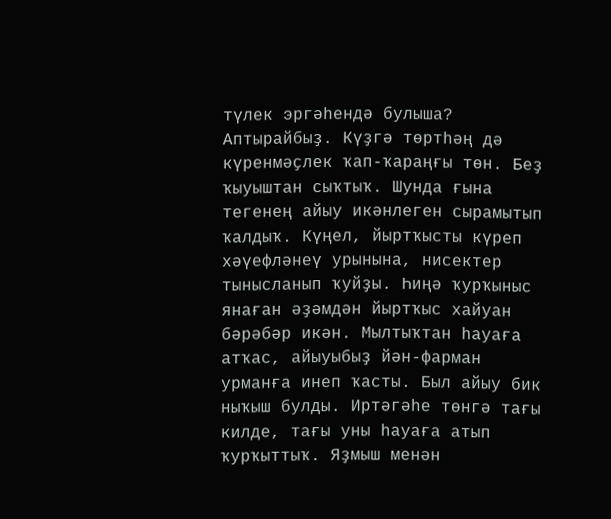түлек эргәһендә булыша? Аптырайбыҙ. Күҙгә төртһәң дә күренмәҫлек ҡап-ҡараңғы төн. Беҙ ҡыуыштан сыҡтыҡ. Шунда ғына тегенең айыу икәнлеген сырамытып ҡалдыҡ. Күңел, йыртҡысты күреп хәүефләнеү урынына, нисектер тынысланып ҡуйҙы. Һиңә ҡурҡыныс янаған әҙәмдән йыртҡыс хайуан бәрәбәр икән. Мылтыҡтан һауаға атҡас, айыуыбыҙ йән-фарман урманға инеп ҡасты. Был айыу бик ныҡыш булды. Иртәгәһе төнгә тағы килде, тағы уны һауаға атып ҡурҡыттыҡ. Яҙмыш менән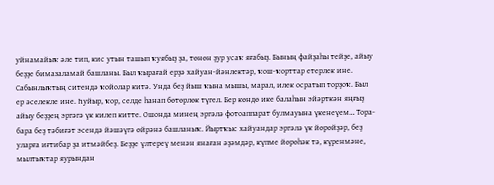уйнамайыҡ әле тип, кис утын ташып ҡуябыҙ ҙа, төнөн ҙур усаҡ яғабыҙ. Бының файҙаһы тейҙе, айыу беҙҙе бимазаламай башланы. Был ҡырағай ерҙә хайуан-йәнлектәр, ҡош-ҡорттар етерлек ине. Сабынлыҡтың ситендә ҡойолар китә. Унда беҙ йыш ҡына мышы, марал, илек осратып торҙоҡ. Был ер әселекле ине. Һуйыр, ҡор, селде һанап бөтөрлөк түгел. Бер көндө ике балаһын эйәрткән яңғыҙ айыу беҙҙең эргәгә үк килеп китте. Ошонда минең эргәлә фотоаппарат булмауына үкенеүем… Тора-бара беҙ тәбиғәт эсендә йәшәүгә өйрәнә башланыҡ. Йыртҡыс хайуандар эргәлә үк йөрөйҙәр, беҙ уларға иғтибар ҙа итмәйбеҙ. Беҙҙе үлтереү менән янаған әҙәмдәр, күпме йөрөһәк тә, күренмәне, мылтыҡтар яурындан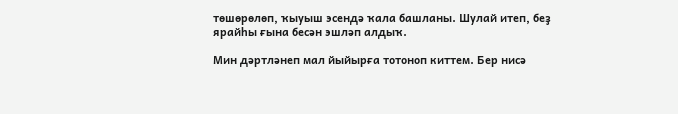төшөрөлөп, ҡыуыш эсендә ҡала башланы. Шулай итеп, беҙ ярайһы ғына бесән эшләп алдыҡ.

Мин дәртләнеп мал йыйырға тотоноп киттем. Бер нисә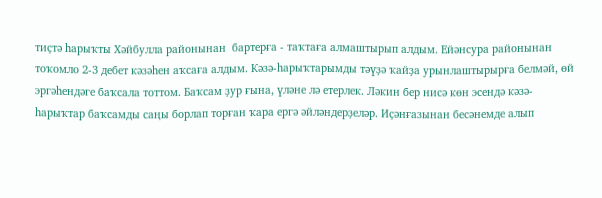тиҫтә һарыҡты Хәйбулла районынан  бартерға - таҡтаға алмаштырып алдым. Ейәнсура районынан тоҡомло 2-3 дебет кәзәһен аҡсаға алдым. Кәзә-һарыҡтарымды тәүҙә ҡайҙа урынлаштырырға белмәй, өй эргәһендәге баҡсала тоттом. Баҡсам ҙур ғына, үләне лә етерлек. Ләкин бер нисә көн эсендә кәзә-һарыҡтар баҡсамды саңы борлап торған ҡара ергә әйләндерҙеләр. Иҫәнғазынан бесәнемде алып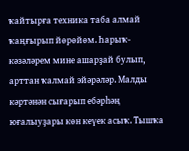ҡайтырға техника таба алмай ҡаңғырып йөрөйөм. Һарыҡ-кәзәләрем мине ашарҙай булып, арттан ҡалмай эйәрәләр. Малды кәртәнән сығарып ебәрһәң юғалыуҙары көн кеүек асыҡ. Тышҡа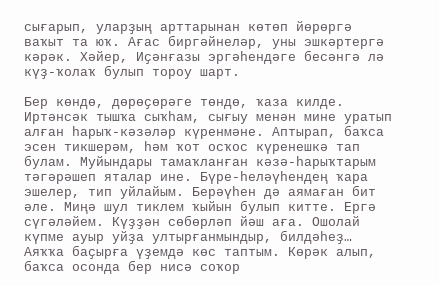сығарып, уларҙың арттарынан көтөп йөрөргә ваҡыт та юҡ. Ағас биргәйнеләр, уны эшкәртергә кәрәк. Хәйер, Иҫәнғазы эргәһендәге бесәнгә лә күҙ-ҡолаҡ булып тороу шарт.

Бер көндө, дөрөҫөрәге төндө, ҡаза килде. Иртәнсәк тышҡа сыҡһам, сығыу менән мине уратып алған һарыҡ-кәзәләр күренмәне. Аптырап, баҡса эсен тикшерәм, һәм ҡот осҡос күренешкә тап булам. Муйындары тамаҡланған кәзә-һарыҡтарым тәгәрәшеп яталар ине. Бүре-һеләүһендең ҡара эшелер, тип уйлайым. Берәүһен дә аямаған бит әле. Миңә шул тиклем ҡыйын булып китте. Ергә сүгәләйем. Күҙҙән сөбөрләп йәш аға. Ошолай күпме ауыр уйҙа ултырғанмындыр, билдәһеҙ… Аяҡҡа баҫырға үҙемдә көс таптым. Көрәк алып, баҡса осонда бер нисә соҡор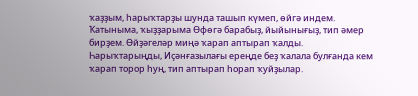ҡаҙҙым, һарыҡтарҙы шунда ташып күмеп, өйгә индем. Ҡатыныма, ҡыҙҙарыма Өфөгә барабыҙ, йыйынығыҙ, тип әмер бирҙем. Өйҙәгеләр миңә ҡарап аптырап ҡалды. Һарыҡтарыңды, Иҫәнғазылағы ереңде беҙ ҡалала булғанда кем ҡарап торор һуң, тип аптырап һорап ҡуйҙылар.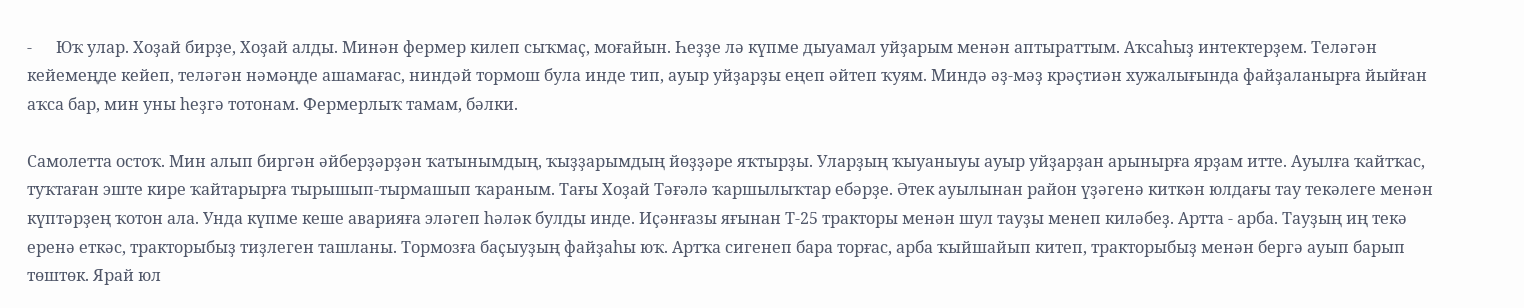-      Юҡ улар. Хоҙай бирҙе, Хоҙай алды. Минән фермер килеп сыҡмаҫ, моғайын. Һеҙҙе лә күпме дыуамал уйҙарым менән аптыраттым. Аҡсаһыҙ интектерҙем. Теләгән кейемеңде кейеп, теләгән нәмәңде ашамағас, ниндәй тормош була инде тип, ауыр уйҙарҙы еңеп әйтеп ҡуям. Миндә әҙ-мәҙ крәҫтиән хужалығында файҙаланырға йыйған аҡса бар, мин уны һеҙгә тотонам. Фермерлыҡ тамам, бәлки.

Самолетта остоҡ. Мин алып биргән әйберҙәрҙән ҡатынымдың, ҡыҙҙарымдың йөҙҙәре яҡтырҙы. Уларҙың ҡыуаныуы ауыр уйҙарҙан арынырға ярҙам итте. Ауылға ҡайтҡас, туҡтаған эште кире ҡайтарырға тырышып-тырмашып ҡараным. Тағы Хоҙай Тәғәлә ҡаршылыҡтар ебәрҙе. Әтек ауылынан район үҙәгенә киткән юлдағы тау текәлеге менән күптәрҙең ҡотон ала. Унда күпме кеше аварияға эләгеп һәләк булды инде. Иҫәнғазы яғынан Т-25 тракторы менән шул тауҙы менеп киләбеҙ. Артта - арба. Тауҙың иң текә еренә еткәс, тракторыбыҙ тиҙлеген ташланы. Тормозға баҫыуҙың файҙаһы юҡ. Артҡа сигенеп бара торғас, арба ҡыйшайып китеп, тракторыбыҙ менән бергә ауып барып төштөк. Ярай юл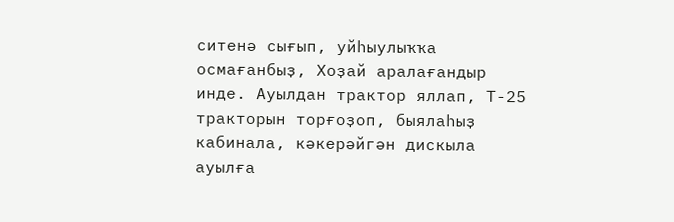ситенә сығып, уйһыулыҡҡа осмағанбыҙ, Хоҙай аралағандыр инде. Ауылдан трактор яллап, Т-25 тракторын торғоҙоп, быялаһыҙ кабинала, кәкерәйгән дискыла ауылға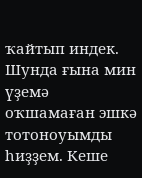ҡайтып индек. Шунда ғына мин үҙемә оҡшамаған эшкә тотоноуымды һиҙҙем. Кеше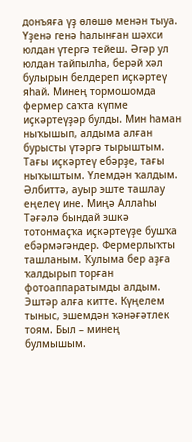донъяға үҙ өлөшө менән тыуа. Үҙенә генә һалынған шәхси юлдан үтергә тейеш. Әгәр ул юлдан тайпылһа, берәй хәл булырын белдереп иҫкәртеү яһай. Минең тормошомда фермер саҡта күпме иҫкәртеүҙәр булды. Мин һаман ныҡышып, алдыма алған бурысты үтәргә тырыштым. Тағы иҫкәртеү ебәрҙе, тағы ныҡыштым. Үлемдән ҡалдым. Әлбиттә, ауыр эште ташлау еңелеү ине. Миңә Аллаһы Тәғәлә бындай эшкә тотонмаҫҡа иҫкәртеүҙе бушҡа ебәрмәгәндер. Фермерлыҡты ташланым. Ҡулыма бер аҙға ҡалдырып торған фотоаппаратымды алдым. Эштәр алға китте. Күңелем тыныс, эшемдән ҡәнәғәтлек тоям. Был – минең булмышым.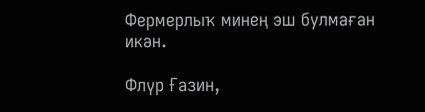Фермерлыҡ минең эш булмаған икән.

Флүр Ғазин,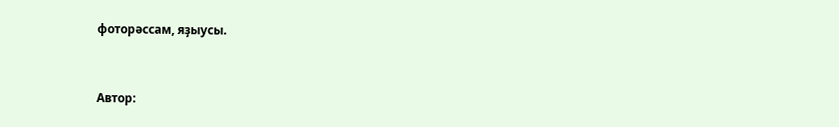фоторәссам, яҙыусы.



Автор: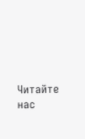Читайте нас